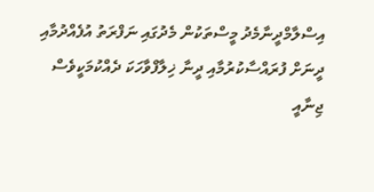އިސްލާމްދީނާމެދު މީސްތަކުން މެދުގައި ނަފްރަތު އުފެއްދުމާއި ދީނަށް ފުރައްސާކުރުމާއި ދީނާ ޚިލާފްވާހަކަ ދެއްކުމަކީވެސް ޖިނާއީ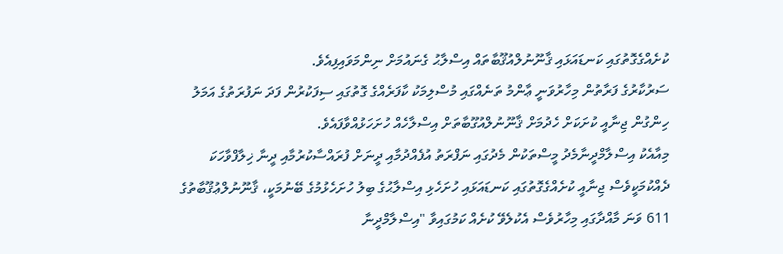ކުށެއްގެގޮތުގައި ކަނޑައަޅައި ޤާނޫނުލްއުޤޫބާތައް އިސްލާޙު ގެނައުމަށް ނިންމަވައިފިއެވެ.
ސަރުކާރުގެ ފަރާތުން މިހާރުވަނީ ޢާންމު ތަނެއްގައި މުސްލިމަކު ކާފަރެއްގެ ގޮތުގައި ސިފަކުރުން ފަދަ ނަފުރަތުގެ އަމަލު ހިންގުން ޖިނާއީ ކުށަކަށް ހެދުމަށް ޤާނޫނުލްއުގޫބާތަށް އިސްލާހެއް ހުށަހަޅުއްވާފައެވެ.
މިއާއެކު އިސްލާމްދީނާމެދު މީސްތަކުން މެދުގައި ނަފްރަތު އުފެއްދުމާއި ދީނަށް ފުރައްސާކުރުމާއި ދީނާ ޚިލާފްވާހަކަ ދެއްކުމަކީވެސް ޖިނާއީ ކުށެއްގެގޮތުގައި ކަނޑައަޅައި ހުށަހެޅި އިސްލާޙުގެ ބިލު ހުށަހެޅުމުގެ ބޭނުމަކީ، ޤާނޫނުލްޢުޤޫބާތުގެ 611 ވަނަ މާއްދާގައި މިހާރުވެސް އެކުލެވޭ ކުށެއް ކަމުގައިވާ "އިސްލާމްދީނާ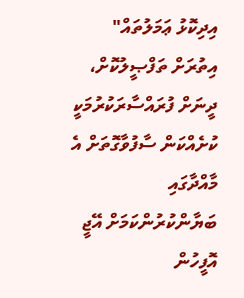އިދިކޮޅު ޢަމަލުތައް" އިތުރަށް ތަފްޞީލުކޮށް، ދީނަށް ފުރައްސާރަކުރުމަކީ ކުށެއްކަން ސާފުވާގޮތަށް އެ މާއްދާގައި ބަޔާންކުރުންކަމަށް އޭޖީ އޮފީހުން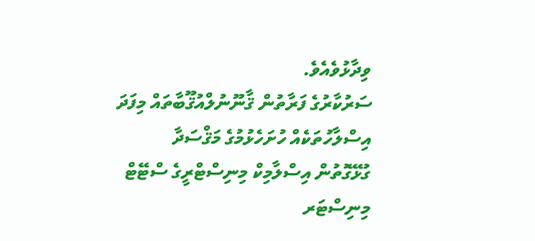ވިދާޅުވެއެވެ.
ސަރުކާރުގެ ފަރާތުން ޤާނޫނުލްއުޤޫބާތައް މިފަދަ އިސްލާހުތަކެއް ހުށަހެޅުމުގެ މަޤްސަދާ ގުޅޭގޮތުން އިސްލާމިކް މިނިސްޓްރީގެ ސްޓޭޓް މިނިސްޓަރ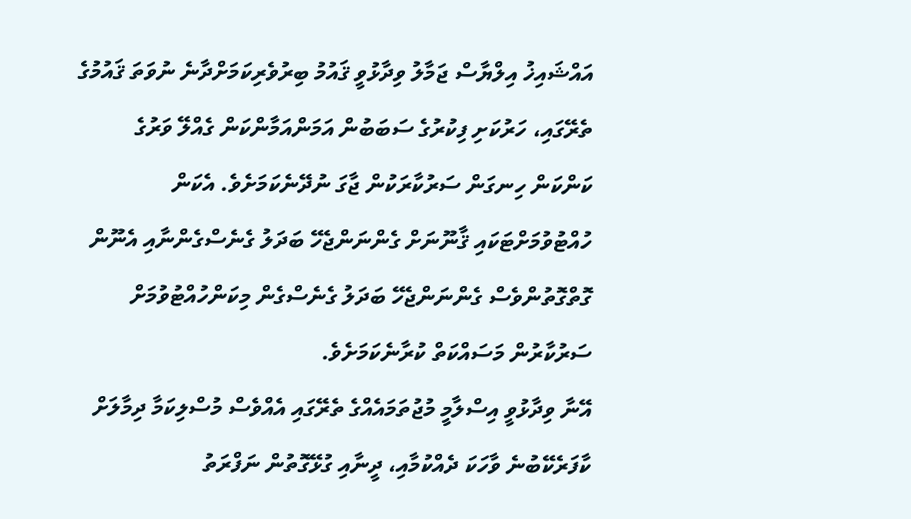އައްޝައިޚު އިލްޔާސް ޖަމާލު ވިދާޅުވީ ޤައުމު ބިރުވެރިކަމަށްދާނެ ނުވަތަ ޤައުމުގެ ތެރޭގައި، ހަރުކަށި ފިކުރުގެ ސަބަބުން އަމަންއަމާންކަން ގެއްލޭ ވަރުގެ ކަންކަން ހިނގަން ސަރުކާރަކުން ޖާގަ ނުދޭނެކަމަށެވެ. އެކަން ހުއްޓުވުމަށްޓަކައި ޤާނޫނަށް ގެންނަންޖެހޭ ބަދަލު ގެނެސްގެންނާއި އެނޫން ގޮތްގޮތުންވެސް ގެންނަންޖެހޭ ބަދަލު ގެނެސްގެން މިކަންހުއްޓުވުމަށް ސަރުކާރުން މަސައްކަތް ކުރާނެކަމަށެވެ.
އޭނާ ވިދާޅުވީ އިސްލާމީ މުޖުތަމައެއްގެ ތެރޭގައި އެއްވެސް މުސްލިކަމާ ދިމާލަށް ކާފަރެކޭބުނެ ވާހަކަ ދެއްކުމާއި، ދީނާއި ގުޅޭގޮތުން ނަފްރަތު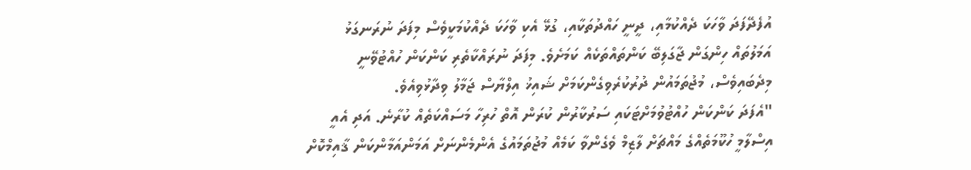އުފެދޭފަދަ ވާހަކަ ދެއްކުމާއި، ދީނީ ހައްދުތަކާއި، ގުޅޭ އެކި ވާހަކަ ދެއްކުމަކީވެސް މިފަދަ ނުރަނގަޅު އަމަލުތައް ހިންގަން ޖާގަލިބޭ ކަންތައްތަކެއް ކަމަށެވެ. މިފަދަ ނުރައްކާތެރި ކަންކަން ހުއްޓުވޭނީ މިދެބައިވެސް، މުޖުތަމައުން ދުރުކުރެވިގެންކަމަށް ޝައިޚު އިލްޔާސް ޖަމާލު ވިދާޅުވިއެވެ.
"އެފަދަ ކަންކަން ހުއްޓުވުމަށްޓަކައި ސަރުކާރުން ކުރަން އޮތް ހުރިހާ މަސައްކަތެއް ކުރާނެ. އަދި އެއީ އިސްލާމީ ހުކޫމަތެއްގެ މައްޗަށް ލާޒިމް ވެގެންވާ ކަމެއް މުޖުތަމައުގެ އެންމެންނަށް އަމަންއަމާންކަން ޤާއިމްކޮށް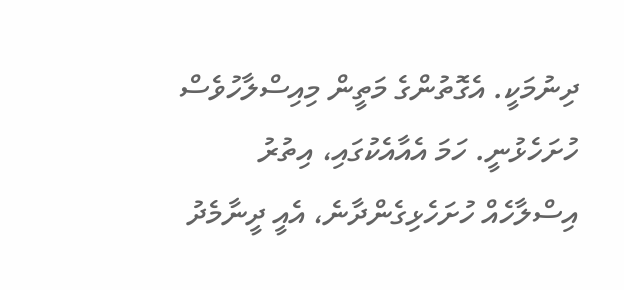ދިނުމަކީ. އެގޮތުންގެ މަތީން މިއިސްލާހުވެސް ހުށަހެޅުނީ. ހަމަ އެއާއެކުގައި، އިތުރު އިސްލާހެއް ހުށަހެޅިގެންދާނެ، އެއީ ދީނާމެދު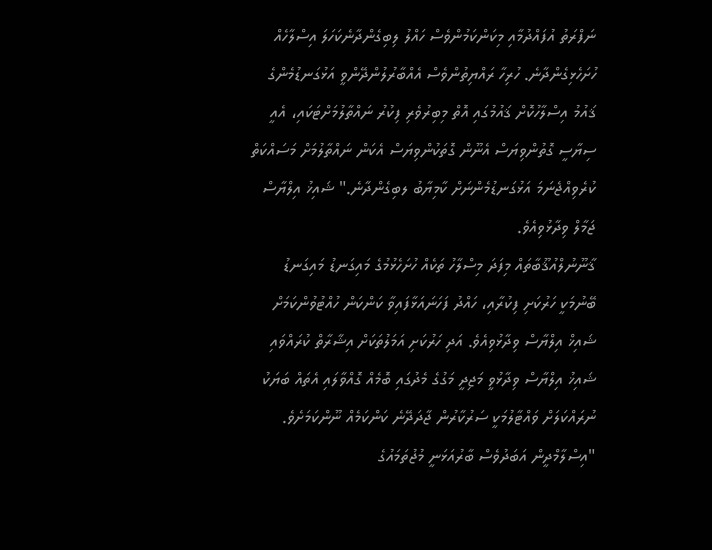ނަފްރަތު އުފައްދުމާއި މިކަންކަމުންވެސް ހައްލު ލިބިގެންދާނެކަހަލަ އިސްލާހެއް ހުށަހެޅިގެންދާނެ. ހުރިހާ ރައްޔިތުންވެސް އެއްބާރުލުންދޭންވީ އަޅުގަނޑުމެންގެ ޤައުމު އިސްލާހުކޮށް ޤައުމުގައި އޮތް މިބިރުވެރި ފިކުރު ނައްތާލުމަށްޓަކައި، އެއީ ސިޔާސީ ގޮތުންވިޔަސް އެނޫން ގޮތަކުންވިޔަސް އެކަން ނައްތާލުމަށް މަސައްކަތް ކުރެވިއްޖެނަމަ އަޅުގަނޑުމެންނަށް ކާމިޔާބު ލބިގެންދާނެ." ޝައިޚު އިލްޔާސް ޖަމާލް ވިދާޅުވިއެވެ.
ޤާނޫނުލްއުޤޫބާތައް މިފަދަ މިސްލާހު ތަކެއް ހުށަހެޅުމުގެ މައިގަނޑު މައިގަނޑު ބޭނުމަކީ ހަރުކަށި ފިކުރާއި، ހައްދު ފަހަނައަޅާފައިވާ ކަންކަން ހުއްޓުވުންކަމަށް ޝައިޚް އިލްޔާސް ވިދާޅުވިއެވެ. އަދި ހަރުކަށި އަމަލުތަކަށް އިޝާރާތް ކުރައްވައި ޝައިޚު އިލްޔާސް ވިދާޅުވީ މަޖިދީ މަގުގެ މެދުގައި ބޮމެއް ގޮއްވާލައި އެތައް ބަޔަކު ނުރައްކަލަށް ވައްޓާލުމަކީ ސަރުކާރުން ޖާދަދޭނެ ކަންކަމެއް ނޫންކަމަށެވެ.
"އިސްލާމްދީން އަބަދުވެސް ބާރުއަޅަނީ މުޖުތަމައުގެ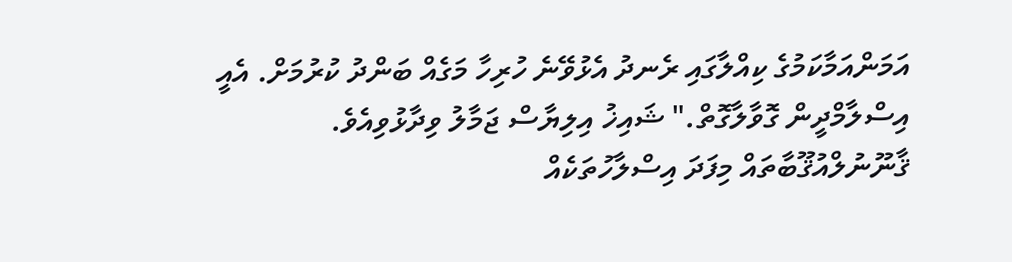އަމަންއަމާކަމުގެ ކިއްލާގައި ރެނދު އެޅުވޭނެ ހުރިހާ މަގެއް ބަންދު ކުރުމަށް. އެއީ އިސްލާމްދީން ގޮވާލާގޮތް." ޝައިޚު އިލިޔާސް ޖަމާލު ވިދާޅުވިއެވެ.
ޤާނޫނުލްއުޤޫބާތައް މިފަދަ އިސްލާހުތަކެއް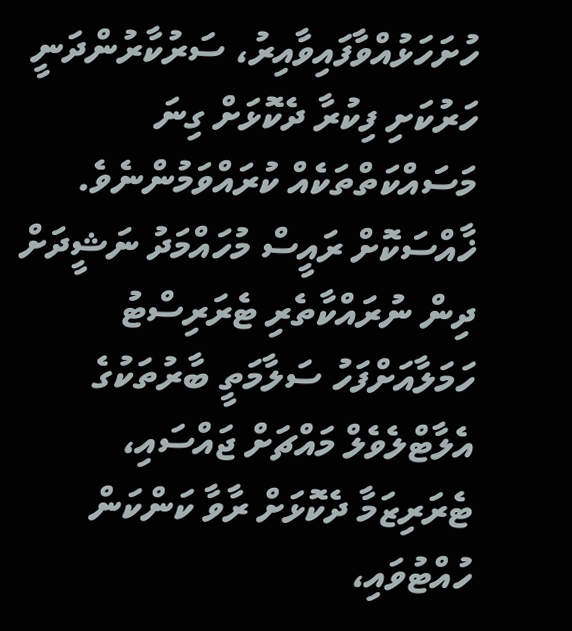ހުށަހަޅުއްވާފައިވާއިރު، ސަރުކާރުންދަނީ ހަރުކަށި ފިކުރާ ދެކޮޅަށް ގިނަ މަސައްކަތްތަކެއް ކުރައްވަމުންނެވެ. ޚާއްސަކޮށް ރައީސް މުހައްމަދު ނަޝީދަށް ދިން ނުރައްކާތެރި ޓެރަރިސްޓު ހަމަލާއަށްފަހު ސަލާމަތީ ބާރުތަކުގެ އެލާޓްލެވެލް މައްޗަށް ޖައްސައި، ޓެރަރިޒަމާ ދެކޮޅަށް ރާވާ ކަންކަން ހުއްޓުވައި،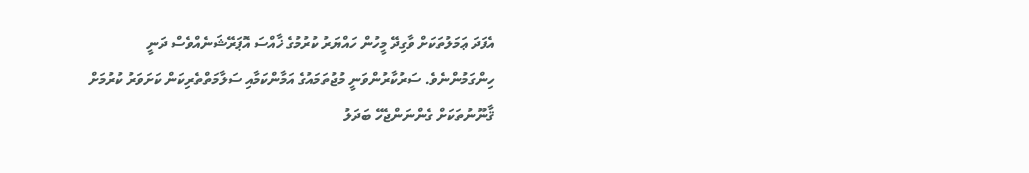އެފަދަ ޢަމަލުތަކަށް ވާގިދޭ މީހުން ހައްޔަރު ކުރުމުގެ ޚާއްސަ އޮޕަރޭޝަނެއްވެސް ދަނީ ހިންގަމުންނެވެ. ސަރުކާރުންވަނީ މުޖުތަމައުގެ އަމާންކަމާއި ސަލާމަތްތެރިކަން ކަށަވަރު ކުރުމަށް ޤާނޫނުތަކަށް ގެންނަންޖެހޭ ބަދަލު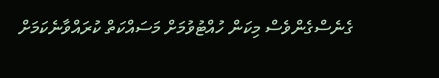ގެނެސްގެންވެސް މިކަން ހުއްޓުވުމަށް މަސައްކަތް ކުރައްވާނެކަމަށް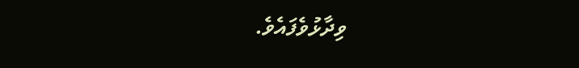ވިދާޅުވެފައެވެ.